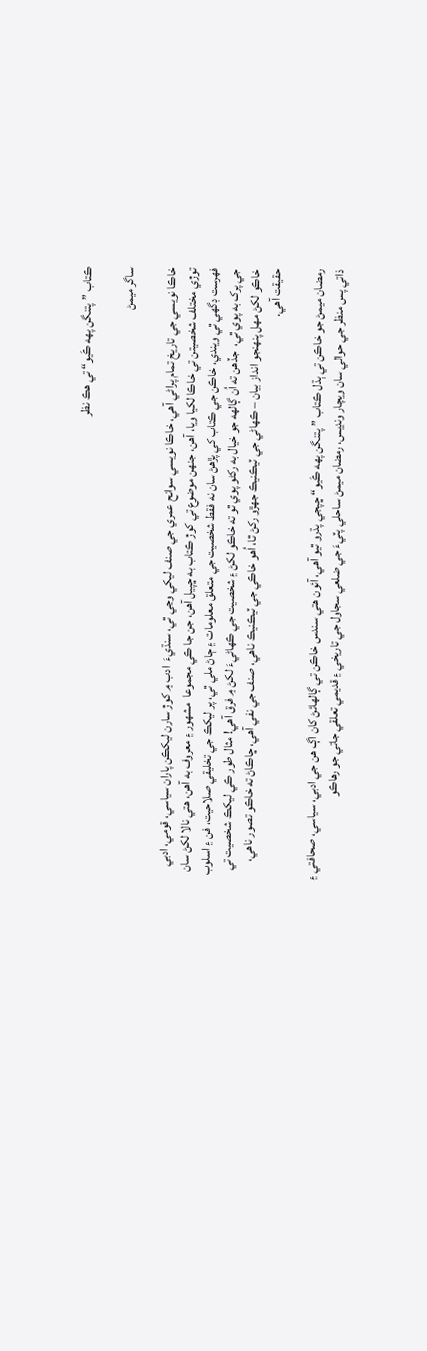ڪتاب ”پتنگن پهه ڪَيو“ تي ھڪ نظر

ساگر ميمڻ

خاڪا نويسي جي تاريخ تمام پراڻي آھي، خاڪا نويسي سوانح عمري جي صنف ليکي وڃي ٿي، سنڌيءَ  ادب ۾ کوڙ سارن ليکڪن پاران سياسي، قومي، ادبي توڙي مختلف شخصيتن تي خاڪا لکيا ويا، آھن، جنهن موضوع تي کوڙ ڪتاب به ڇپيل آھن، جن جا ڪي مجموعا  مشهور ۽ معروف به آھن، ھتي نالا لکڻ سان فهرست ڊگهي ٿي ويندي، خاڪن جي ڪتاب کي پڙھڻ سان نه فقط شخصيت جي متعلق معلومات ۽ ڄاڻ ملي ٿي، پر ليکڪ جي تخليقي صلاحيت، فن ۽ اسلوب جي پرک به پوي ٿي،  جڏھن ته اُن ڳالهه جو خيال به رکڻو پوي ٿو ته خاڪو لکڻ ۽ شخصيت جي ڪهاڻيءَ لکڻ ۾ فرق آھي! مثال طور ڪي ليکڪ شخصيت تي خاڪو لکڻ مهل پنهنجو انداز بيان – ڪهاڻي جي ٽيڪنيڪ جهڙو رکڻ ٿا، اُھو خاڪي جي ٽيڪنيڪ ناھي، صنف جي نفي آھي، ڇاڪاڻ ته خاڪو تصور ناھي، حقيقت آھي.

رمضان ميمڻ جو خاڪن تي ٻڌل ڪتاب ”پتنگن پهه ڪَيو“ ڇپجي پڌرو ٿيو آھي، آئون ھتي سندس خاڪن تي ڳالهائڻ کان اڳ ھن جي ادبي، سياسي، صحافتي ۽ ذاتي پس منظر جي حوالي سان ويچار ونڊيس، رمضان ميمڻ ساحلي پٽيءَ جي ضلعي سجاول جي تاريخي ۽ قديمي تعلقي جاتي جو رھاڪو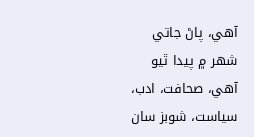آھي، پاڻ جاتي شهر ۾ پيدا ٿيو آھي، صحافت، ادب، سياست، شوبز سان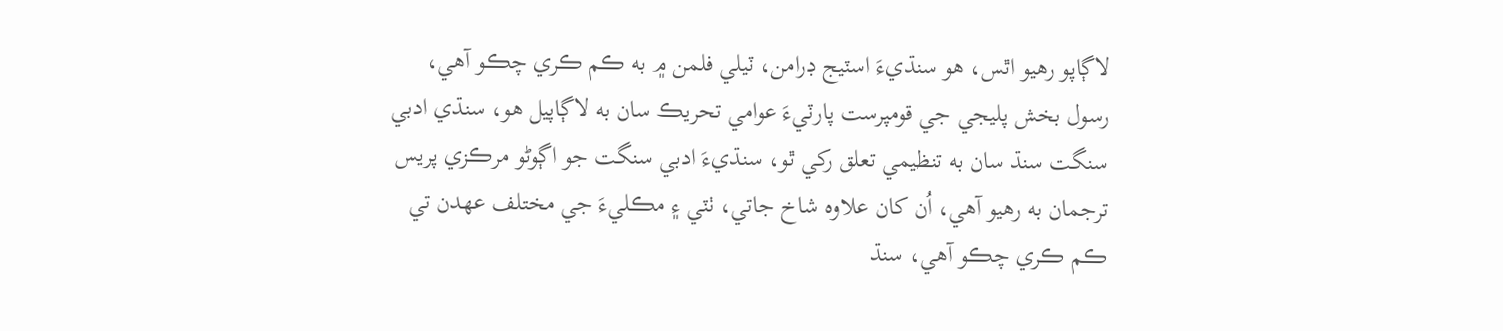لاڳاپو رھيو اٿس، ھو سنڌيءَ اسٽيج ڊرامن، ٽيلي فلمن ۾ به ڪم ڪري چڪو آھي، رسول بخش پليجي جي قومپرست پارٽيءَ عوامي تحريڪ سان به لاڳاپيل ھو، سنڌي ادبي سنگت سنڌ سان به تنظيمي تعلق رکي ٿو، سنڌيءَ ادبي سنگت جو اڳوڻو مرڪزي پريس ترجمان به رھيو آھي، اُن کان علاوه شاخ جاتي، ٺٽي ۽ مڪليءَ جي مختلف عهدن تي ڪم ڪري چڪو آھي، سنڌ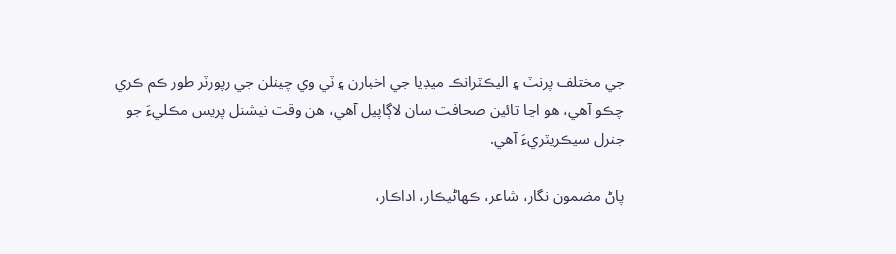جي مختلف پرنٽ ۽ اليڪٽرانڪ ميڊيا جي اخبارن ۽ ٽي وي چينلن جي رپورٽر طور ڪم ڪري چڪو آھي، ھو اڃا تائين صحافت سان لاڳاپيل آھي، ھن وقت نيشنل پريس مڪليءَ جو جنرل سيڪريٽريءَ آھي.

پاڻ مضمون نگار، شاعر، ڪهاڻيڪار، اداڪار،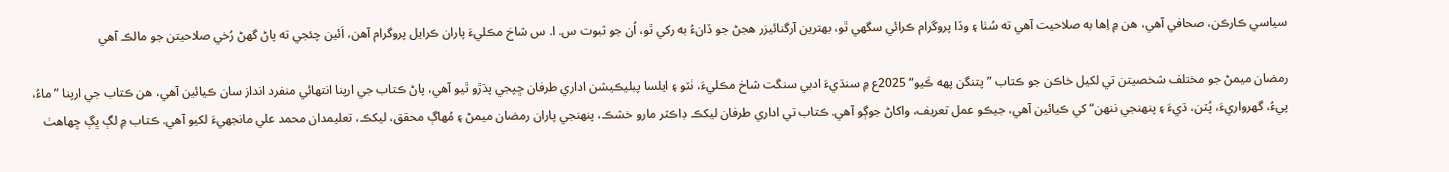سياسي ڪارڪن، صحافي آھي، ھن ۾ اِھا به صلاحيت آھي ته سُٺا ۽ وڏا پروگرام ڪرائي سگهي ٿو، بهترين آرگنائيزر ھجڻ جو ڏانءُ به رکي ٿو، اُن جو ثبوت س. ا. س شاخ مڪليءَ پاران ڪرايل پروگرام آھن، اَئين چئجي ته پاڻ گهڻ رُخي صلاحيتن جو مالڪ آھي

رمضان ميمڻ جو مختلف شخصيتن تي لکيل خاڪن جو ڪتاب ”پتنگن پهه ڪَيو“ 2025ع ۾ سنڌيءَ ادبي سنگت شاخ مڪليءَ، ٺٽو ۽ ايلسا پبليڪيشن اداري طرفان ڇپجي پڌڙو ٿيو آھي، پاڻ ڪتاب جي ارپنا انتهائي منفرد انداز سان ڪيائين آھي، ھن ڪتاب جي ارپنا ”ماءُ، پيءُ، گهرواريءَ، پُٽن، ڌيءَ ۽ پنهنجي ننهن“ کي ڪيائين آھي، جيڪو عمل تعريف، واکاڻ جوڳو آھي. ڪتاب تي اداري طرفان ليکڪ ڊاڪٽر مارو خشڪ، پنهنجي پاران رمضان ميمڻ ۽ مُهاڳ محقق، ليکڪ، تعليمدان محمد علي مانجهيءَ لکيو آھي. ڪتاب ۾ لڳ ڀڳ ڇهاھٺ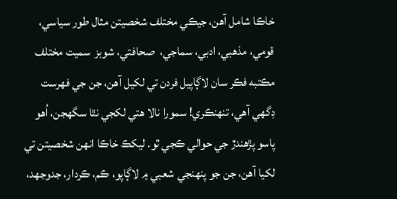خاڪا شامل آھن، جيڪي مختلف شخصيتن مثال طور سياسي، قومي، مذھبي، ادبي، سماجي،  صحافتي، شوبز  سميت مختلف مڪتبه فڪر سان لاڳاپيل فردن تي لکيل آھن، جن جي فهرست ڊگهي آھي، تنهنڪري! سمورا نالا ھتي لکجي نٿا سگهجن، اُھو پاسو پڙھندڙ جي حوالي ڪجي ٿو. ليکڪ خاڪا انهن شخصيتن تي لکيا آھن، جن جو پنهنجي شعبي ۾ لاڳاپو، ڪم، ڪردار، جدوجهد،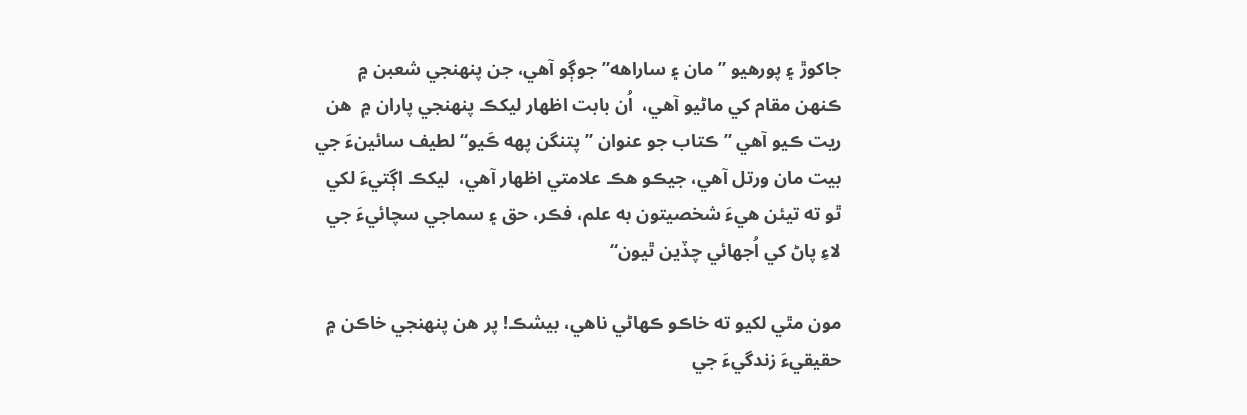جاکوڙ ۽ پورهيو ” مان ۽ ساراھه” جوڳو آھي، جن پنهنجي شعبن ۾ ڪنهن مقام کي ماڻيو آھي،  اُن بابت اظهار ليکڪ پنهنجي پاران ۾  ھن ريت ڪيو آھي ”ڪتاب جو عنوان ”پتنگن پهه ڪَيو“ لطيف سائينءَ جي بيت مان ورتل آھي، جيڪو ھڪ علامتي اظهار آھي،  ليکڪ اڳتيءَ لکي ٿو ته تيئن ھيءَ شخصيتون به علم، فڪر، حق ۽ سماجي سچائيءَ جي لاءِ پاڻ کي اُجهائي چڏين ٿيون“

مون مٿي لکيو ته خاڪو ڪهاڻي ناھي، بيشڪ! پر ھن پنهنجي خاڪن ۾ حقيقيءَ زندگيءَ جي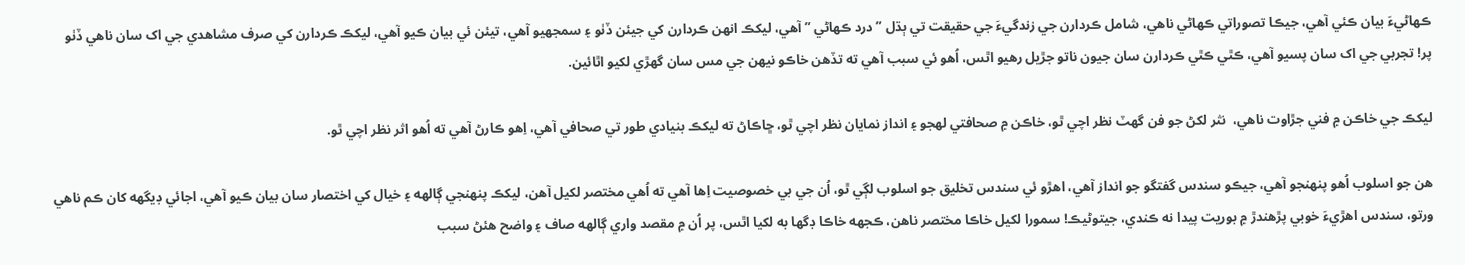ڪهاڻيءَ بيان ڪئي آھي، جيڪا تصوراتي ڪهاڻي ناھي، شامل ڪردارن جي زندگيءَ جي حقيقت تي ٻڌل ” درد ڪهاڻي ” آھي، ليکڪ انهن ڪردارن کي جيئن ڏٺو ۽ سمجهيو آھي، تيئن ئي بيان ڪيو آھي، ليکڪ ڪردارن کي صرف مشاهدي جي اک سان ناھي ڏٺو پر! تجربي جي اک سان پسيو آھي، ڪٿي ڪٿي ڪردارن سان جيون ناتو جڙيل رھيو اٿس، اُھو ئي سبب آھي ته تڏھن خاڪو نيهن جي مس سان گهڙي لکيو اٿائين.

ليکڪ جي خاڪن ۾ فني جڙاوت ناھي،  نثر لکڻ جو فن گهٽ نظر اچي ٿو، خاڪن ۾ صحافتي لهجو ۽ انداز نمايان نظر اچي ٿو، ڇاڪاڻ ته ليکڪ بنيادي طور تي صحافي آھي، اِھو ڪارڻ آھي ته اُھو اثر نظر اچي ٿو.

ھن جو اسلوب اُھو پنهنجو آھي، جيڪو سندس گفتگو جو انداز آھي، اھڙو ئي سندس تخليق جو اسلوب لڳي ٿو، اُن جي بي خصوصيت اِھا آھي ته اُھي مختصر لکيل آھن، ليکڪ پنهنجي ڳالهه ۽ خيال کي اختصار سان بيان ڪيو آھي، اجائي ڊيگهه کان ڪم ناھي ورتو، سندس اھڙيءَ خوبي پڙھندڙ ۾ بوريت پيدا نه ڪندي، جيتوڻيڪ! سمورا لکيل خاڪا مختصر ناھن، ڪجهه خاڪا ڊگها به لکيا اٿس، پر اُن ۾ مقصد واري ڳالهه صاف ۽ واضح ھئڻ سبب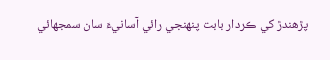پڙھندڙ کي ڪردار بابت پنهنجي رائي آسانيءَ سان سمجهائي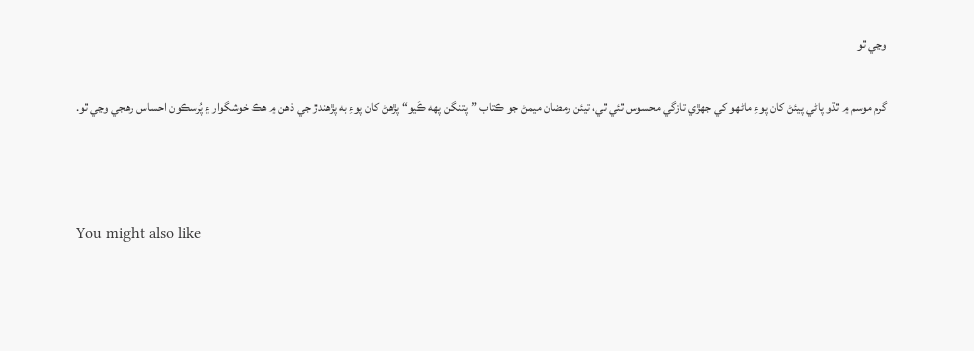وڃي ٿو

گرم موسم ۾ ٿڌو پاڻي پيئڻ کان پوءِ ماڻهو کي جهڙي تازگي محسوس ٿئي ٿي، تيئن رمضان ميمڻ جو ڪتاب ”پتنگن پهه ڪَيو“ پڙهڻ کان پوءِ به پڙهندڙ جي ذهن ۾ هڪ خوشگوار ۽ پُرسڪون احساس رهجي وڃي ٿو.



You might also like